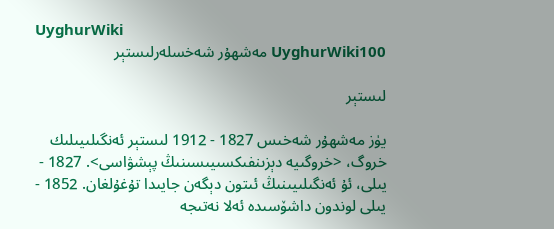UyghurWiki
UyghurWiki100 مەشھۇر شەخسلەرلىستېر

لىستېر

يۈز مەشھۇر شەخىس 1827 - 1912 لىستېر ئەنگىلىيىلىك خروگ، <خروگىيە دېزىنفىكسىيىسىنىڭ پېشۋاسى>. 1827 - يىلى، ئۇ ئەنگىلىيىنىڭ ئىتون دېگەن جايىدا تۇغۇلغان. 1852 - يىلى لوندون داشۆسىدە ئەلا نەتىجە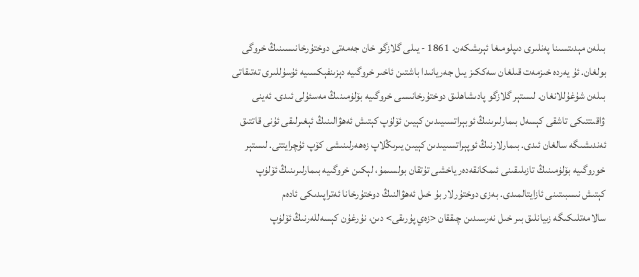بىلەن مېدىتسىنا پەنلىرى دىپلومىغا ئېرىشكەن. 1861 - يىلى گلازگو خان جەمەتى دوختۇرخانىسىنىڭ خروگى بولغان. ئۇ يەردە خىزمەت قىلغان سەككىز يىل جەريانىدا باشتىن ئاخىر خروگىيە دېزىنفېكسىيە ئۇسۇللىرى تەتىقاتى بىلەن شۇغۇللانغان. لىستېر گلازگو پادىشاھلىق دوختۇرخانىسى خروگىيە بۆلۈمىنىڭ مەسئۇلى ئىدى. ئەينى ۋاقىتتىكى تاشقى كېسەل بىمارلىرىنىڭ ئوبېراتسىيىدىن كېيىن ئۆلۈپ كېتىش ئەھۋالىنىڭ ئېغىرلىقى ئۇنى قاتتىق ئەندىشىگە سالغان ئىدى. بىمارلارنىڭ ئوپېراتسىيىدىن كېيىن يىرىڭلاپ زەھەرلىنىشى كۆپ ئۇچرايتتى. لىستېر خوروگىيە بۆلۈمىنىڭ تازىلىقىنى ئىمكانقەدەر ياخشى تۇتقان بولسىمۇ، لېكىن خروگىيە بىمارلىرىنىڭ ئۆلۈپ كېتىش نىسبىتىنى ئازايتالمىدى. بەزى دوختۇرلار بۇ خىل ئەھۋالنىڭ دوختۇرخانا ئەتراپىدىكى ئادەم سالامەتلىكىگە زىيانلىق بىر خىل نەرسىدىن چىققان <زەي پۇرىقى> دىن، نۇرغۇن كېسەللەرنىڭ ئۆلۈپ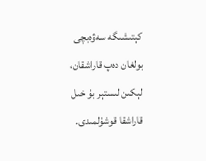كېتىشىگە سەۋەبچى بولغان دەپ قاراشقان، لېكىن لىستېر بۇ خىل قاراشقا قوشۇلمىدى.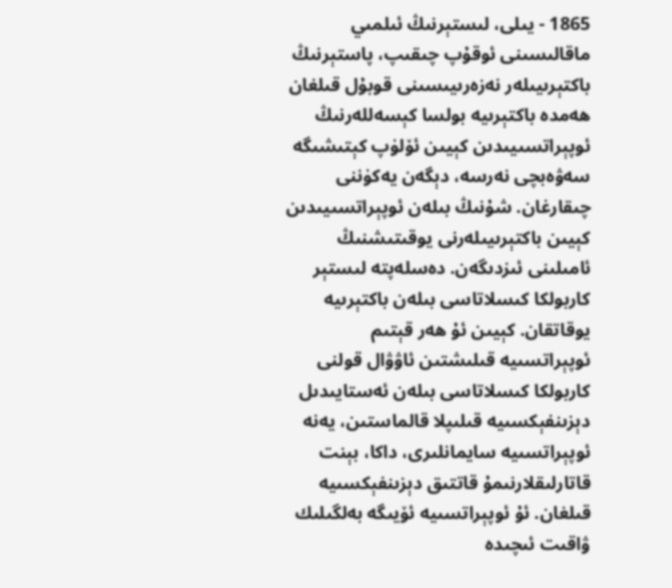1865 - يىلى، لىستېرنىڭ ئىلمىي ماقالىسىنى ئوقۇپ چىقىپ، پاستېرنىڭ باكتېرىيىلەر نەزەرىيىسىنى قوبۇل قىلغان ھەمدە باكتېرىيە بولسا كېسەللەرنىڭ ئوپېراتسىيىدىن كېيىن ئۆلۈپ كېتىشىگە سەۋەبچى نەرسە، دېگەن يەكۈننى چىقارغان. شۇنىڭ بىلەن ئوپېراتسىيىدىن كېيىن باكتېرىيىلەرنى يوقىتىشنىڭ ئامىلىنى ئىزدىگەن. دەسلەپتە لىستېر كاربولكا كىسلاتاسى بىلەن باكتېرىيە يوقاتقان. كېيىن ئۇ ھەر قېتىم ئوپېراتسىيە قىلىشتىن ئاۋۋال قولنى كاربولكا كىسلاتاسى بىلەن ئەستايىدىل دېزىنفېكسىيە قىلىپلا قالماستىن، يەنە ئوپېراتسىيە سايمانلىرى، داكا، بېنت قاتارلىقلارنىمۇ قاتتىق دېزىنفېكسىيە قىلغان. ئۇ ئوپېراتسىيە ئۆيىگە بەلگىلىك ۋاقىت ئىچىدە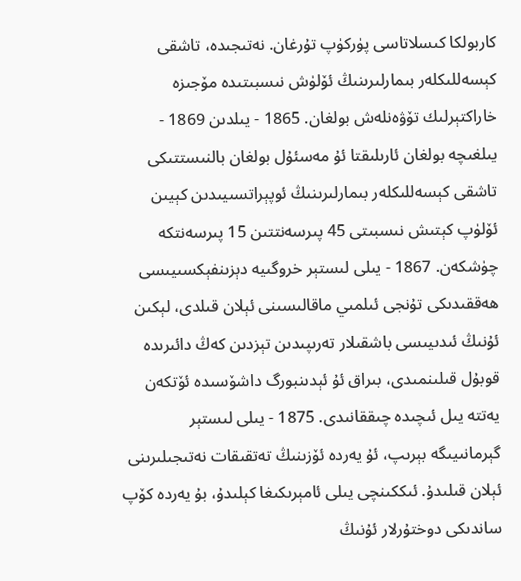كاربولكا كىسلاتاسى پۈركۈپ تۇرغان. نەتىجىدە، تاشقى كېسەللىكلەر بىمارلىرىنىڭ ئۆلۈش نىسبىتىدە مۆجىزە خاراكتېرلىك تۆۋەنلەش بولغان. 1865 - يىلدىن 1869 - يىلغىچە بولغان ئارىلىقتا ئۇ مەسئۇل بولغان بالنىستتىكى تاشقى كېسەللىكلەر بىمارلىرىنىڭ ئوپېراتسىيىدىن كېيىن ئۆلۈپ كېتىش نىسبىتى 45 پىرسەنتتىن 15 پىرسەنتكە چۈشكەن. 1867 - يىلى لىستېر خروگىيە دېزىنفېكسىيىسى ھەققىدىكى تۇنجى ئىلمىي ماقالىسىنى ئېلان قىلدى، لېكىن ئۇنىڭ ئىدىيىسى باشقىلار تەرىپىدىن تېزدىن كەڭ دائىرىدە قوبۇل قىلىنمىدى، بىراق ئۇ ئېدىنبورگ داشۆسىدە ئۆتكەن يەتتە يىل ئىچىدە چىققانىدى. 1875 - يىلى لىستېر گېرمانىيىگە بېرىپ، ئۇ يەردە ئۆزىنىڭ تەتقىقات نەتىجىلىرىنى ئېلان قىلىدۇ. ئىككىنچى يىلى ئامېرىكىغا كېلىدۇ، بۇ يەردە كۆپ ساندىكى دوختۇرلار ئۇنىڭ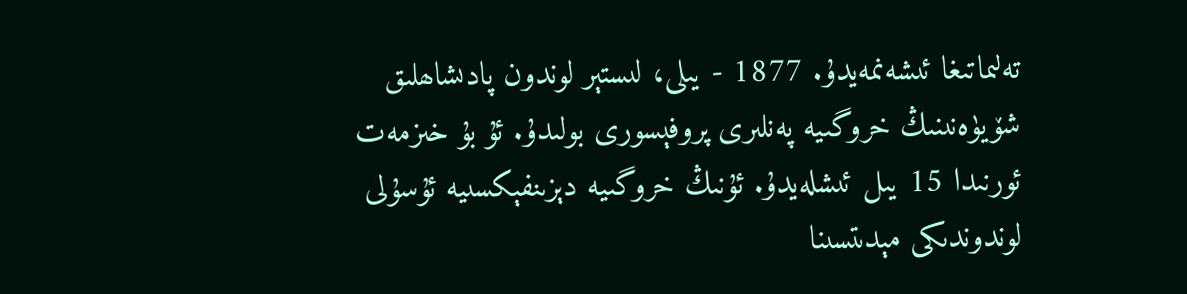تەلىماتىغا ئىشەنمەيدۇ. 1877 - يىلى، لىستېر لوندون پادىشاھلىق شۆيۈەنىنىڭ خروگىيە پەنلىرى پروفېسورى بولىدۇ. ئۇ بۇ خىزمەت ئورنىدا 15 يىل ئىشلەيدۇ. ئۇنىڭ خروگىيە دېزىنفېكسىيە ئۇسۇلى لوندوندىكى مېدىتسىنا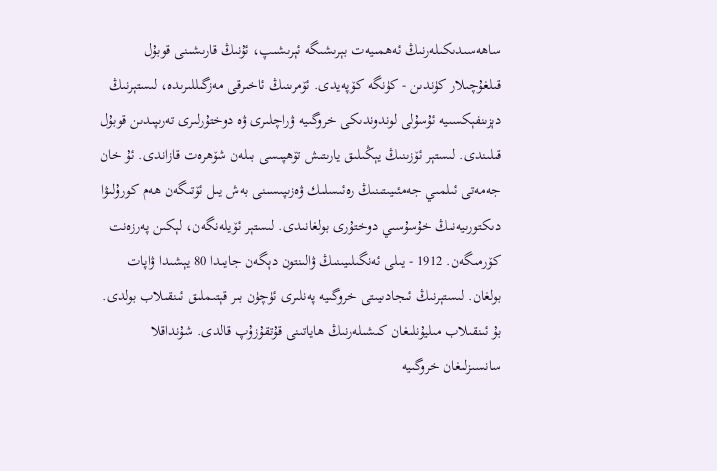ساھەسىدىكىلەرنىڭ ئەھمىيەت بېرىشىگە ئېرىشىپ، ئۇنىڭ قارىشىنى قوبۇل قىلغۇچىلار كۈندىن - كۈنگە كۆپەيدى. ئۆمرىنىڭ ئاخىرقى مەزگىللىرىدە، لىستېرنىڭ دېزىنفېكسىيە ئۇسۇلى لوندوندىكى خروگىيە ۋراچلىرى ۋە دوختۇرلىرى تەرىپىدىن قوبۇل قىلىندى. لىستېر ئۆزىنىڭ يېڭىلىق يارىتىش تۆھپىسى بىلەن شۆھرەت قازاندى. ئۇ خان جەمەتى ئىلمىي جەمئىيىتىنىڭ رەئىسلىك ۋەزىپىسىنى بەش يىل ئۆتىگەن ھەم كورۇلىۋا دىكتورىيەنىڭ خۇسۇسىي دوختۇرى بولغانىدى. لىستېر ئۆيلەنگەن، لېكىن پەرزەنت كۆرمىگەن. 1912 - يىلى ئەنگىلىيىنىڭ ۋالىنتون دېگەن جايىدا 80 يېشىدا ۋاپات بولغان. لىستېرنىڭ ئىجادىيىتى خروگىيە پەنلىرى ئۈچۈن بىر قېتىملىق ئىنقىلاب بولدى. بۇ ئىنقىلاب مىليۇنلىغان كىشىلەرنىڭ ھاياتىنى قۇتقۇزۇپ قالدى. شۇنداقلا سانسىزلىغان خروگىيە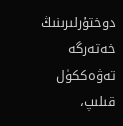دوختۇرلىرىنىڭ خەتەرگە تەۋەككۈل قىلىپ،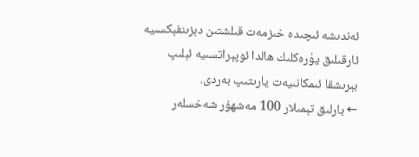ئەندىشە ئىچىدە خىزمەت قىلشتىن دېزىنفېكسىيە ئارقىلىق يۈرەكلىك ھالدا ئوپېراتسىيە ئېلىپ بېرىشقا ئىمكانىيەت يارىتىپ بەردى.
← بارلىق تېمىلار 100 مەشھۇر شەخسلەر